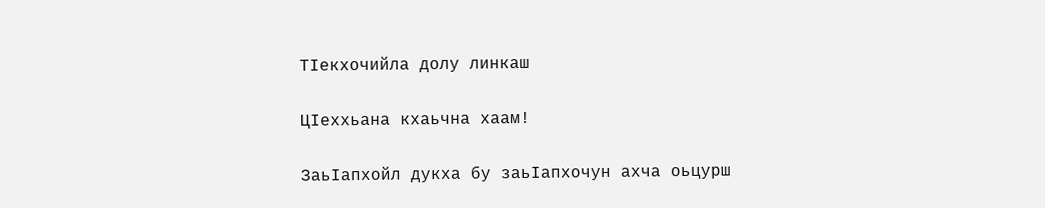ТIекхочийла долу линкаш

ЦIеххьана кхаьчна хаам!

ЗаьIапхойл дукха бу заьIапхочун ахча оьцурш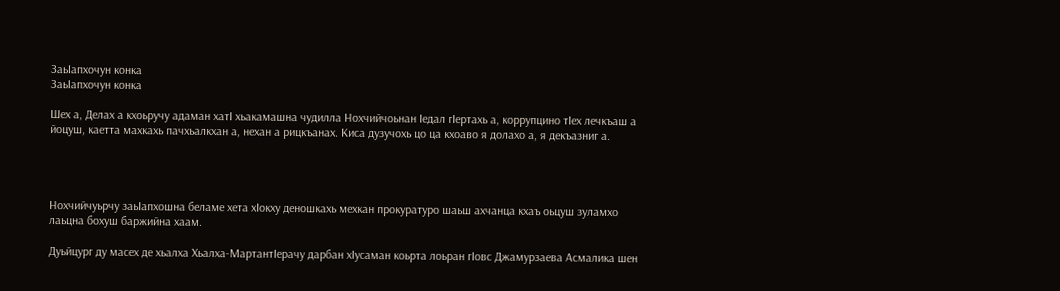ЗаьIапхочун конка
ЗаьIапхочун конка

Шех а, Делах а кхоьручу адаман хатI хьакамашна чудилла Нохчийчоьнан Iедал гIертахь а, коррупцино тIех лечкъаш а йоцуш, каетта махкахь пачхьалкхан а, нехан а рицкъанах. Киса дузучохь цо ца кхоаво я долахо а, я декъазниг а.




Нохчийчуьрчу заьIапхошна беламе хета хIокху деношкахь мехкан прокуратуро шаьш ахчанца кхаъ оьцуш зуламхо лаьцна бохуш баржийна хаам.

Дуьйцург ду масех де хьалха Хьалха-МартантIерачу дарбан хIусаман коьрта лоьран гIовс Джамурзаева Асмалика шен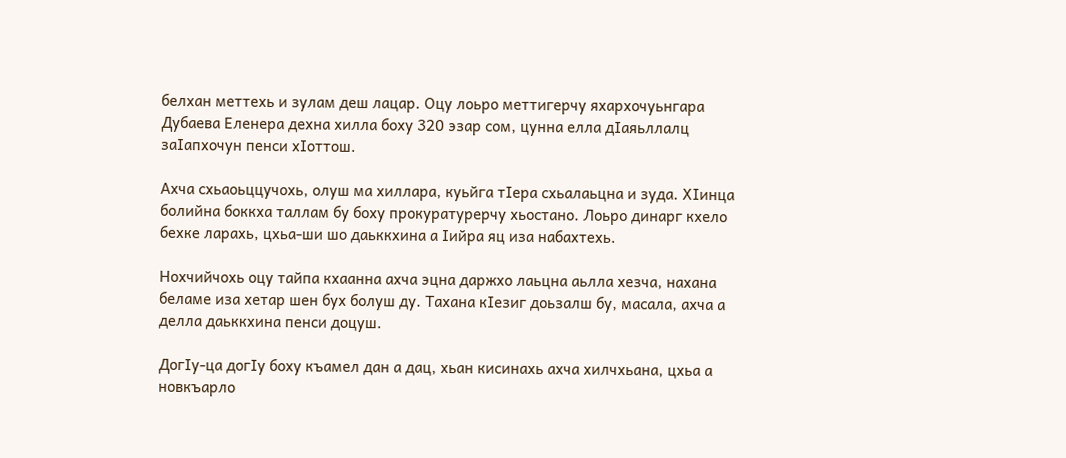белхан меттехь и зулам деш лацар. Оцу лоьро меттигерчу яхархочуьнгара Дубаева Еленера дехна хилла боху 320 эзар сом, цунна елла дIаяьллалц заIапхочун пенси хIоттош.

Ахча схьаоьццучохь, олуш ма хиллара, куьйга тIера схьалаьцна и зуда. ХIинца болийна боккха таллам бу боху прокуратурерчу хьостано. Лоьро динарг кхело бехке ларахь, цхьа-ши шо даьккхина а Iийра яц иза набахтехь.

Нохчийчохь оцу тайпа кхаанна ахча эцна даржхо лаьцна аьлла хезча, нахана беламе иза хетар шен бух болуш ду. Тахана кIезиг доьзалш бу, масала, ахча а делла даьккхина пенси доцуш.

ДогIу-ца догIу боху къамел дан а дац, хьан кисинахь ахча хилчхьана, цхьа а новкъарло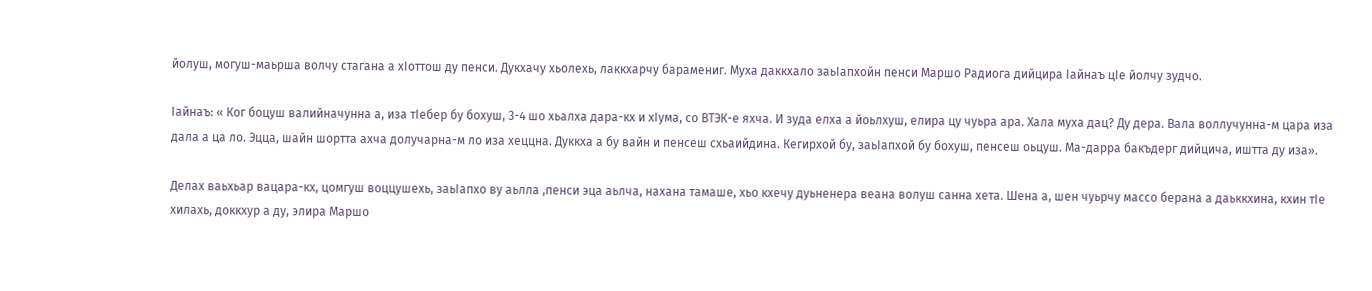йолуш, могуш-маьрша волчу стагана а хIоттош ду пенси. Дукхачу хьолехь, лаккхарчу барамениг. Муха даккхало заьIапхойн пенси Маршо Радиога дийцира Iайнаъ цIе йолчу зудчо.

Iайнаъ: « Ког боцуш валийначунна а, иза тIебер бу бохуш, 3-4 шо хьалха дара-кх и хIума, со ВТЭК-е яхча. И зуда елха а йоьлхуш, елира цу чуьра ара. Хала муха дац? Ду дера. Вала воллучунна-м цара иза дала а ца ло. Эцца, шайн шортта ахча долучарна-м ло иза хеццна. Дуккха а бу вайн и пенсеш схьаийдина. Кегирхой бу, заьIапхой бу бохуш, пенсеш оьцуш. Ма-дарра бакъдерг дийцича, иштта ду иза».

Делах ваьхьар вацара-кх, цомгуш воццушехь, заьIапхо ву аьлла ,пенси эца аьлча, нахана тамаше, хьо кхечу дуьненера веана волуш санна хета. Шена а, шен чуьрчу массо берана а даьккхина, кхин тIе хилахь, доккхур а ду, элира Маршо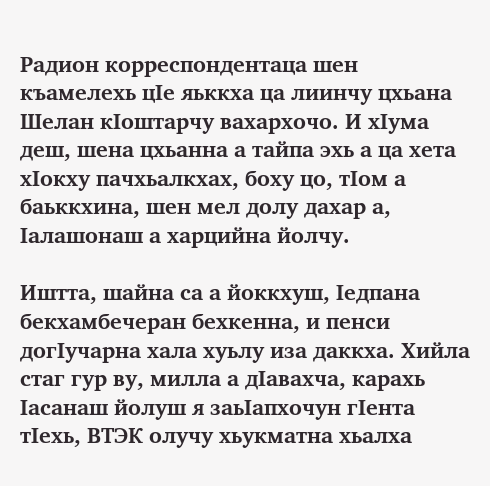Радион корреспондентаца шен къамелехь цIе яьккха ца лиинчу цхьана Шелан кIоштарчу вахархочо. И хIума деш, шена цхьанна а тайпа эхь а ца хета хIокху пачхьалкхах, боху цо, тIом а баьккхина, шен мел долу дахар а, Iалашонаш а харцийна йолчу.

Иштта, шайна са а йоккхуш, Iедпана бекхамбечеран бехкенна, и пенси догIучарна хала хуьлу иза даккха. Хийла стаг гур ву, милла а дIавахча, карахь Iасанаш йолуш я заьIапхочун гIента тIехь, ВТЭК олучу хьукматна хьалха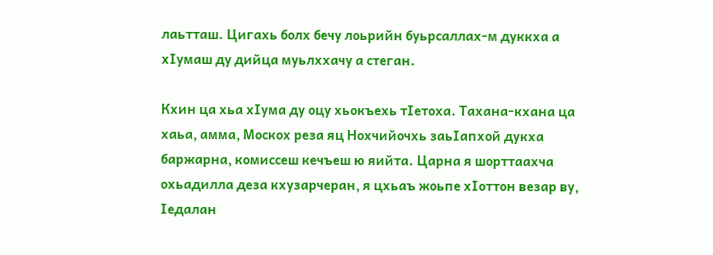лаьтташ. Цигахь болх бечу лоьрийн буьрсаллах-м дуккха а хIумаш ду дийца муьлххачу а стеган.

Кхин ца хьа хIума ду оцу хьокъехь тIетоха. Тахана-кхана ца хаьа, амма, Москох реза яц Нохчийочхь заьIапхой дукха баржарна, комиссеш кечъеш ю яийта. Царна я шорттаахча охьадилла деза кхузарчеран, я цхьаъ жоьпе хIоттон везар ву, Iедалан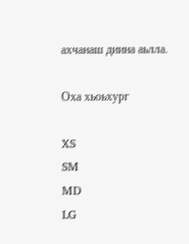ахчанаш диина аьлла.

Оха хьоьхург

XS
SM
MD
LG